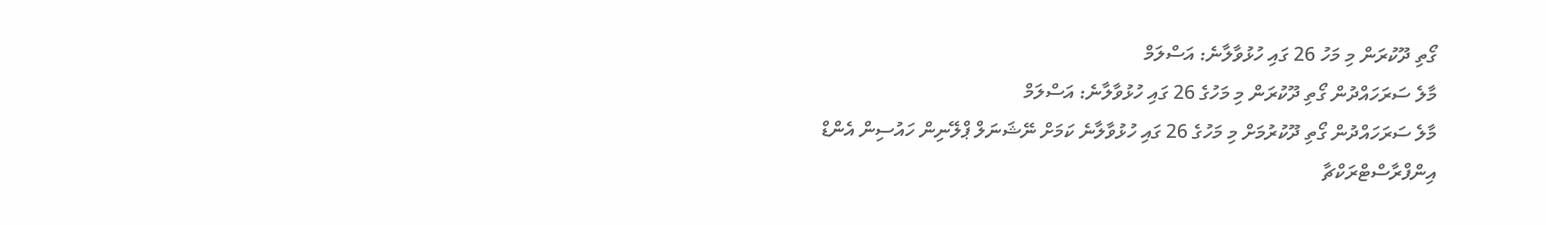ގޯތި ދޫކުރަން މި މަހު 26 ގައި ހުޅުވާލާނެ: އަސްލަމް
މާލެ ސަރަހައްދުން ގޯތި ދޫކުރަން މި މަހުގެ 26 ގައި ހުޅުވާލާނެ: އަސްލަމް
މާލެ ސަރަހައްދުން ގޯތި ދޫކުރުމަށް މި މަހުގެ 26 ގައި ހުޅުވާލާނެ ކަމަށް ނޭޝަނަލް ޕްލޭނިން ހައުސިން އެންޑް އިންފްރާސްޓްރަކްޗާ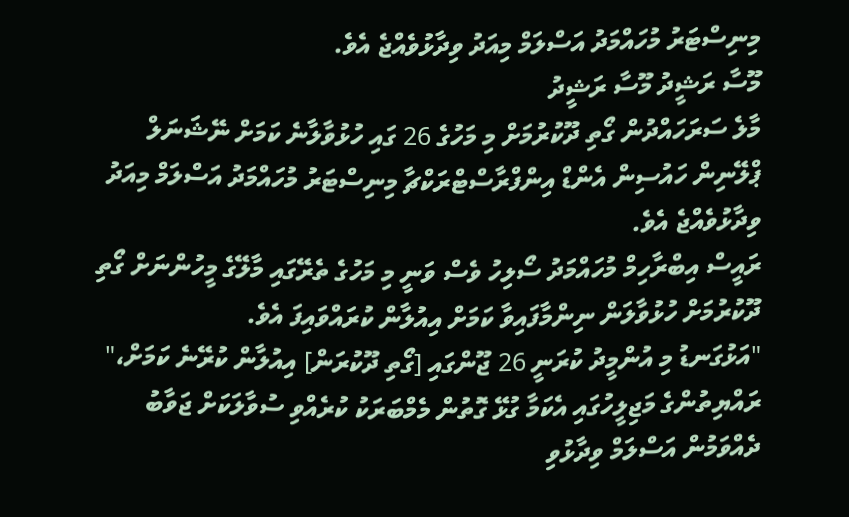މިނިސްޓަރު މުހައްމަދު އަސްލަމް މިއަދު ވިދާޅުވެއްޖެ އެވެ.
މޫސާ ރަޝީދު މޫސާ ރަޝީދު
މާލެ ސަރަހައްދުން ގޯތި ދޫކުރުމަށް މި މަހުގެ 26 ގައި ހުޅުވާލާނެ ކަމަށް ނޭޝަނަލް ޕްލޭނިން ހައުސިން އެންޑް އިންފްރާސްޓްރަކްޗާ މިނިސްޓަރު މުހައްމަދު އަސްލަމް މިއަދު ވިދާޅުވެއްޖެ އެވެ.
ރައީސް އިބްރާހިމް މުހައްމަދު ސޯލިހު ވެސް ވަނީ މި މަހުގެ ތެރޭގައި މާލޭގެ މީހުންނަށް ގޯތި ދޫކުރުމަށް ހުޅުވާލަން ނިންމާފައިވާ ކަމަށް އިއުލާން ކުރައްވައިފަ އެވެ.
"އަޅުގަނޑު މި އުންމީދު ކުރަނީ 26 ޖޫންގައި [ގޯތި ދޫކުރަން] އިއުލާން ކުރޭނެ ކަމަށް،" ރައްޔިތުންގެ މަޖިލީހުގައި އެކަމާ ގުޅޭ ގޮތުން މެމްބަރަކު ކުރެއްވި ސުވާލަކަށް ޖަވާބު ދެއްވަމުން އަސްލަމް ވިދާޅުވި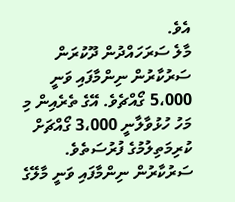އެވެ.
މާލެ ސަރަހައްދުން ދޫކުރަން ސަރުކާރުން ނިންމާފައި ވަނީ 5،000 ގޯއްޗެވެ. އޭގެ ތެރެއިން މި މަހު ހުޅުވާލާނީ 3،000 ގޯއްޗަށް ކުރިމަތިލުމުގެ ފުރުސަތެވެ.
ސަރުކާރުން ނިންމާފައި ވަނީ މާލޭގެ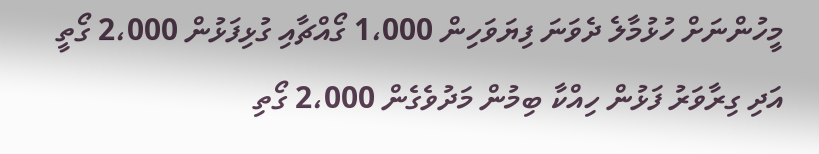މީހުންނަށް ހުޅުމާލެ ދެވަނަ ފިޔަވަހިން 1،000 ގޯއްޗާއި ގުޅިފަޅުން 2،000 ގޯތީ އަދި ގިރާވަރު ފަޅުން ހިއްކާ ބިމުން މަދުވެގެން 2،000 ގޯތި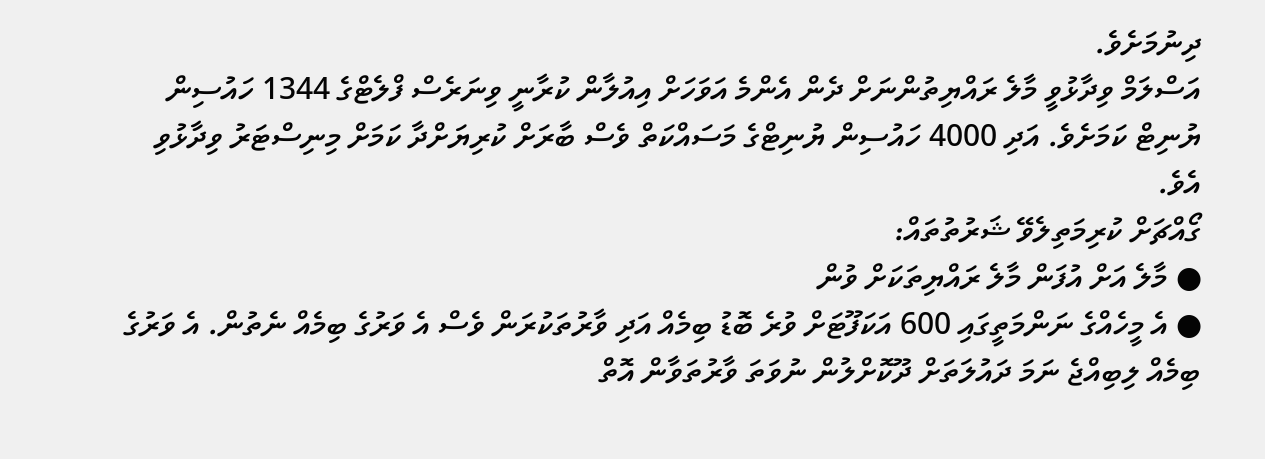ދިނުމަށެވެ.
އަސްލަމް ވިދާޅުވީ މާލެ ރައްޔިތުންނަށް ދެން އެންމެ އަވަހަށް އިއުލާން ކުރާނީ ވިނަރެސް ފްލެޓްގެ 1344 ހައުސިން ޔުނިޓް ކަމަށެވެ. އަދި 4000 ހައުސިން ޔުނިޓްގެ މަސައްކަތް ވެސް ބާރަށް ކުރިޔަށްދާ ކަމަށް މިނިސްޓަރު ވިދާޅުވި އެވެ.
ގޯއްޗަށް ކުރިމަތިލެވޭ ޝަރުތުތައް:
● މާލެ އަށް އުފަން މާލެ ރައްޔިތަކަށް ވުން
● އެ މީހެއްގެ ނަންމަތީގައި 600 އަކަފޫޓަށް ވުރެ ބޮޑު ބިމެއް އަދި ވާރުތަކުރަން ވެސް އެ ވަރުގެ ބިމެއް ނެތުން. އެ ވަރުގެ ބިމެއް ލިބިއްޖެ ނަމަ ދައުލަތަށް ދޫކޮށްލުން ނުވަތަ ވާރުތަވާން އޮތް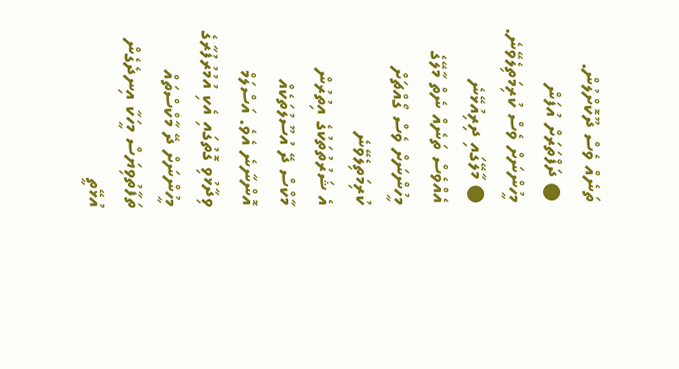ތަނެއް ވެސް ދޫކޮށްލުން.
● ދަފްތަރަށް އުފަން މީހުންނަށް ވެސް ކުރިމަތިލެވޭނެ.
● މާލޭގައި ދިރިއުޅޭނެ އެއްވެސް ތަނެއް ނެތް މާލޭގެ މީހުންނަށް ވެސް ގޯއްޗަށް ކުރިމަތިލެވޭނެ
އެ ޝަރުތުތަކުގެ އިތުރުން މާކްސް ދޭ އުސޫލުތަކެއް އޮންނާނެ އެވެ. އަސްލަމް ވިދާޅުވި ގޮތުގައި އެކި އުމުރުފުރާގެ މީހުންނަށް ދޭ މާކްސްތައް ތަފާތުވިޔަސް މީހަކާ އިނދެގެން އުޅޭތީ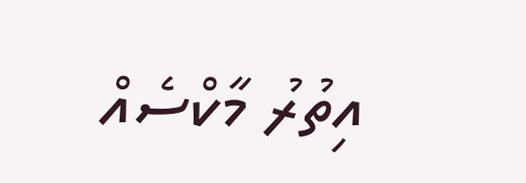އިތުރު މާކްސެއް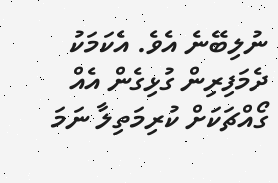ނުލިބޭނެ އެވެ. އެކަމަކު ދެމަފިރިން ގުޅިގެން އެއް ގޯއްޗަކަށް ކުރިމަތިލާ ނަމަ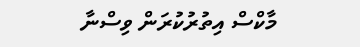މާކްސް އިތުރުކުރަން ވިސްނާ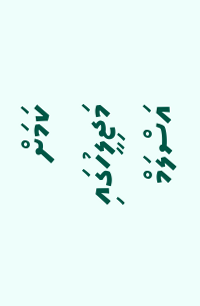ކަމަށް މަޖިލީހުގައި އަސްލަމް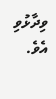ވިދާޅުވި އެވެ.